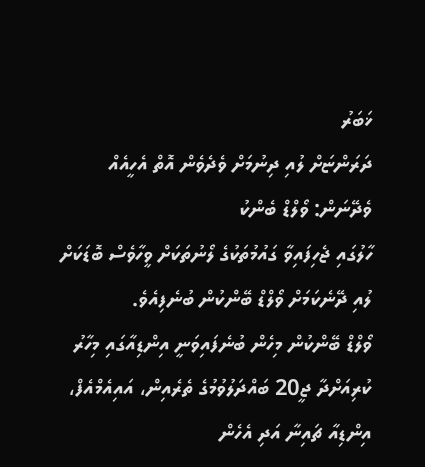ޚަބަރު
ދަރަންޏަށް ލުއި ދިނުމަށް ވެދެވެން އޮތް އެހީއެއް ވެދޭނަން: ވޯލްޑް ބެންކު
ހާލުގައި ޖެހިފައިވާ ގައުމުތަކުގެ ލޯނުތަކަށް ވީހާވެސް ބޮޑަކަށް ލުއި ދޭނެކަމަށް ވޯލްޑް ބޭންކުން ބުނެފިއެވެ.
ވޯލްޑް ބޭންކުން މިހެން ބުނެފައިވަނީ އިންޑިއާގައި މިހާރު ކުރިއަށްދާ ޖީ20 ބައްދަލުވުމުގެ ތެރެއިން، އައިއެމްއެފް، އިންޑިއާ ޗައިނާ އަދި އެހެން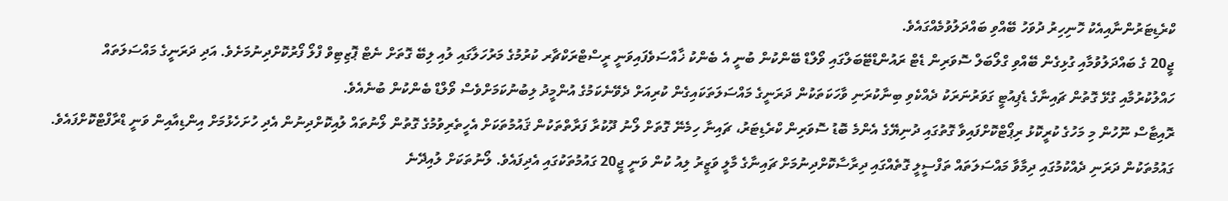ކްރެޑިޓަރުންނާއިއެކު ހޮނިހިރު ދުވަހު ބޭއްވި ބައްދަލުވުމެއްގައެވެ.
ޖީ20 ގެ ބައްދަލުވުމާއި ގުޅިގެން ބޭއްވި ގްލޯބަލް ސޮވަރިން ޑެޓް ރައުންޑްޓޭބަލްގައި ވޯލްޑް ބޭންކުން ބުނީ އެ ބެންކު ޚާއްސަވެފައިވަނީ ރީސްޓްރަކްޗާރ ކުރުމުގެ މަރުހަލާގައި ލުއި ލިބޭ ގޮތަށް ނެޓް ޕޮޒިޓިވް ފްލޯ ފޯރުކޮށްދިނުމަށެވެ. އަދި ދަރަނީގެ މައްސަލަތައް ހައްލުކުރުމާއި ގުޅޭ ގޮތުން ޗައިނާގެ ޑެޕިއުޓީ ގަވަރުނަރަކު ދެއްކެވި ބިނާކުރަނި ވާހަކަތަކުން ދަރަނީގެ މައްސަލަތަކައިގެން ކުރިއަށް ދެވޭނެކަމުގެ އުންމީދު ލިބުނުކަމަށްވެސް ވޯލްޑް ބެންކުން ބުނެއެވެ.
ރޮއިޓާސް ނޫހުން މި މަހުގެ ކުރީކޮޅު ރިޕޯޓްކޮށްފައިވާ ގޮތުގައި ދުނިޔޭގެ އެންމެ ބޮޑު ސޮވަރިން ކްރެޑިޓަރު، ޗައިނާ ހިމެނޭ ގޮތަށް ލޯނު ދޫކުރާ ފަރާތްތަކުން ޤައުމުތަކަށް އެހީތެރިވުމުގެ ގޮތުން ލޯނުތައް ލުއިކޮށްދިނުން އެދި ހުށަހެޅުމަށް އިންޑިއާއިން ވަނީ ޑްރާފްޓްކޮށްފައެވެ.
ގައުމުތަކުން ދަރަނި ދެއްކުމުގައި ދިމާވާ މައްސަލަތައް ތަފްސީލީ ގޮތެއްގައި ދިރާސާކޮށްދިނުމަށް ޗައިނާގެ މާލީ ވަޒީރު ލިއު ކުން ވަނީ ޖީ20 ގައުމުތަކުގައި އެދިފައެވެ. ލޯނުތަކަށް ލުއިދޭނެ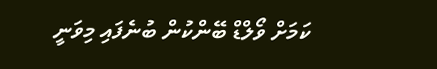ކަމަށް ވޯލްޑް ބޭންކުން ބުނެފައި މިވަނީ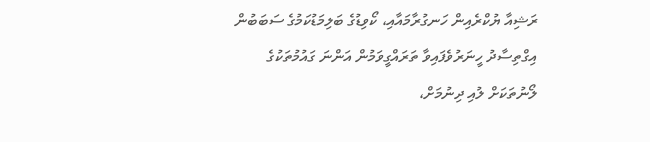ރަޝިއާ ޔުކްރެއިން ހަނގުރާމައާއި، ކޯވިޑުގެ ބަލިމަޑުކަމުގެ ސަބަބުން އިގްތިސާދު ހީނަރުވެފައިވާ ތަރައްގީވަމުން އަންނަ ގައުމުތަކުގެ ލޯނުތަކަށް ލުއި ދިނުމަށް،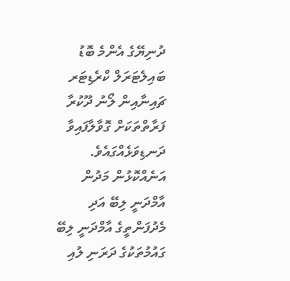ދުނިޔޭގެ އެންމެ ބޮޑު ބައިލެޓަރަލް ކްރެޑިޓަރ ޗައިނާއިން ލޯނު ދޫކުރާ ފަރާތްތަކަށް ގޮވާލާފައިވާ ދަނޑިވަޅެއްގައެވެ.
އަނެއްކޮޅުން މަދުން އާމްދަނީ ލިބޭ އަދި މެދުފަންތީގެ އާމްދަނީ ލިބޭ ގައުމުތަކުގެ ދަރަނި ލުއި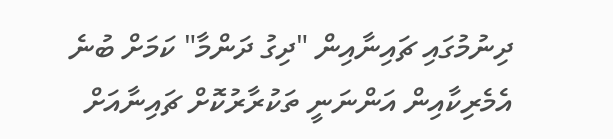ދިނުމުގައި ޗައިނާއިން "ދިގު ދަންމާ" ކަމަށް ބުނެ އެމެރިކާއިން އަންނަނީ ތަކުރާރުކޮށް ޗައިނާއަށް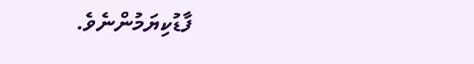ފާޑުކިޔަމުންނެވެ.